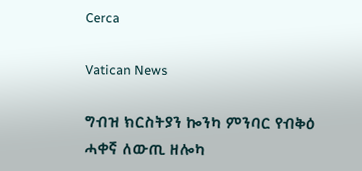Cerca

Vatican News

ግብዝ ክርስትያን ኰንካ ምንባር የብቅዕ ሓቀኛ ለውጢ ዘሎካ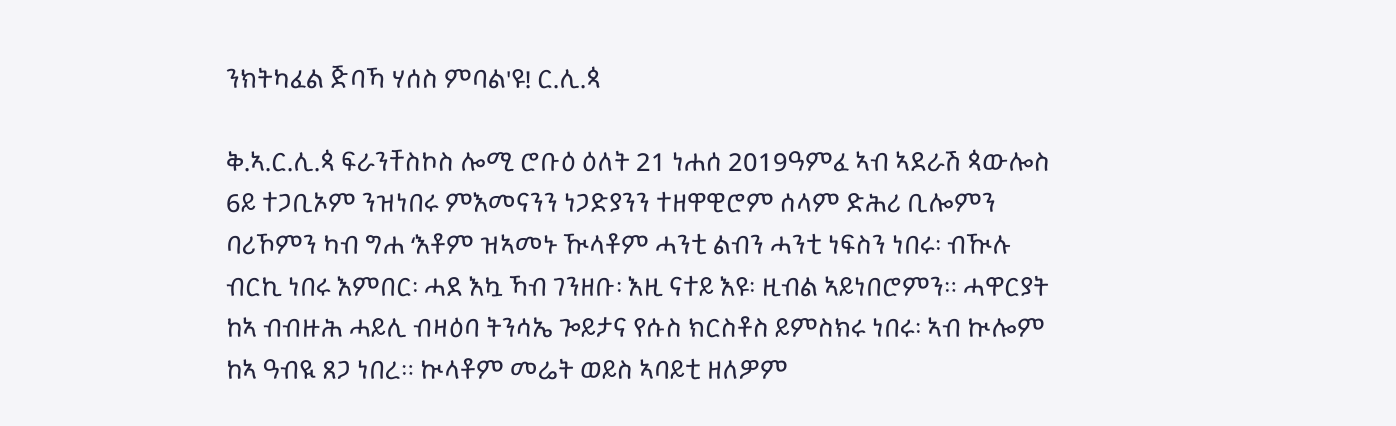ንክትካፈል ጅባኻ ሃሰስ ምባል'ዩ! ር.ሊ.ጳ

ቅ.ኣ.ር.ሊ.ጳ ፍራንቸስኮስ ሎሚ ሮቡዕ ዕለት 21 ነሐሰ 2019ዓምፈ ኣብ ኣደራሽ ጳውሎስ 6ይ ተጋቢኦም ንዝነበሩ ምእመናንን ነጋድያንን ተዘዋዊሮም ሰላም ድሕሪ ቢሎምን ባሪኾምን ካብ ግሐ ‘እቶም ዝኣመኑ ዂላቶም ሓንቲ ልብን ሓንቲ ነፍስን ነበሩ፡ ብዂሉ ብርኪ ነበሩ እምበር፡ ሓደ እኳ ኻብ ገንዘቡ፡ እዚ ናተይ እዩ፡ ዚብል ኣይነበሮምን። ሓዋርያት ከኣ ብብዙሕ ሓይሊ ብዛዕባ ትንሳኤ ጐይታና የሱስ ክርስቶስ ይምስክሩ ነበሩ፡ ኣብ ኲሎም ከኣ ዓብዪ ጸጋ ነበረ። ኲላቶም መሬት ወይስ ኣባይቲ ዘለዎም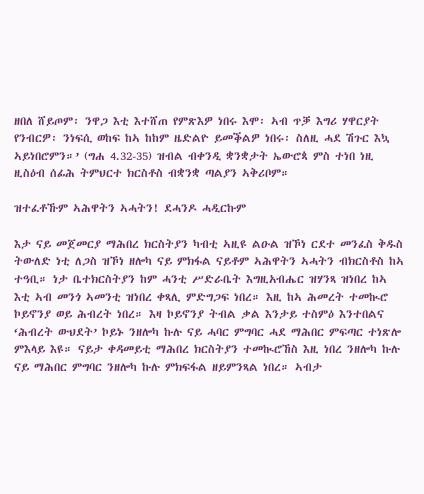ዘበለ ሸይጦም፡ ንዋጋ እቲ እተሸጠ የምጽእዎ ነበሩ እሞ፡ ኣብ ጥቓ እግሪ ሃዋርያት የንብርዎ፡ ንነፍሲ ወከፍ ከኣ ከከም ዜድልዮ ይመቕልዎ ነበሩ፡ ስለዚ ሓደ ሽጉር እኳ ኣይነበሮምን።’ (ግሐ 4.32-35) ዝብል ብቀንዲ ቋንቋታት ኤውሮጳ ምስ ተነበ ነዚ ዚስዕብ ሰፊሕ ትምህርተ ክርስቶስ ብቋንቋ ጣልያን ኣቅሪቦም።

ዝተፈቶኹም ኣሕዋትን ኣሓትን! ደሓንዶ ሓዲርኩም

እታ ናይ መጀመርያ ማሕበረ ክርስትያን ካብቲ ኣዚዩ ልዑል ዝኾነ ርደተ መንፈስ ቅዱስ ትውለድ ነቲ ለጋስ ዝኾነ ዘሎካ ናይ ምክፋል ናይቶም ኣሕዋትን ኣሓትን ብክርስቶስ ከኣ ተዓቢ። ነታ ቤተክርስትያን ከም ሓንቲ ሥድራቤት እግዚአብሔር ዝሃንጻ ዝነበረ ከኣ እቲ ኣብ መንጎ ኣመንቲ ዝነበረ ቀጻሊ ምድግጋፍ ነበረ። እዚ ከኣ ሕመረት ተመኲሮ ኮይኖንያ ወይ ሕብረት ነበረ። እዛ ኮይኖንያ ትብል ቃል እንታይ ተስምዕ እንተበልና ‘ሕብረት ውህደት’ ኮይኑ ንዘሎካ ኩሉ ናይ ሓባር ምግባር ሓደ ማሕበር ምፍጣር ተነጽሎ ምእላይ እዩ። ናይታ ቀዳመይቲ ማሕበረ ክርስትያን ተመኲሮኸስ እዚ ነበረ ንዘሎካ ኩሉ ናይ ማሕበር ምግባር ንዘሎካ ኩሉ ምክፍፋል ዘይምንጻል ነበረ። ኣብታ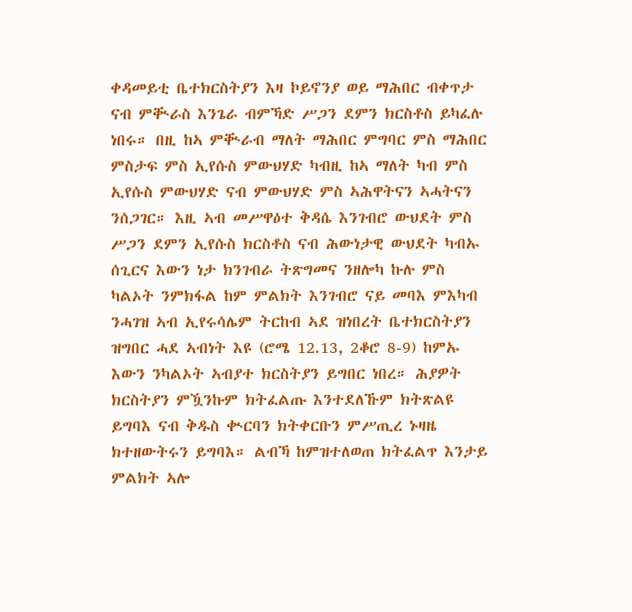ቀዳመይቲ ቤተክርስትያን እዛ ኮይኖንያ ወይ ማሕበር ብቀጥታ ናብ ምቚራስ እንጌራ ብምኻድ ሥጋን ደምን ክርስቶስ ይካፈሉ ነበሩ። በዚ ከኣ ምቚራብ ማለት ማሕበር ምግባር ምስ ማሕበር ምስታፍ ምስ ኢየሱስ ምውህሃድ ካብዚ ከኣ ማለት ካብ ምስ ኢየሱስ ምውህሃድ ናብ ምውህሃድ ምስ ኣሕዋትናን ኣሓትናን ንሰጋገር። እዚ ኣብ መሥዋዕተ ቅዳሴ እንገብሮ ውህደት ምስ ሥጋን ደምን ኢየሱስ ክርስቶስ ናብ ሕውነታዊ ውህደት ካብኡ ሰጊርና እውን ነታ ክንገብራ ትጽግመና ንዘሎካ ኩሉ ምስ ካልኦት ንምክፋል ከም ምልክት እንገብሮ ናይ መባእ ምእካብ ንሓገዝ ኣብ ኢየሩሳሌም ትርከብ ኣደ ዝነበረት ቤተክርስትያን ዝግበር ሓደ ኣብነት እዩ (ሮሜ 12.13, 2ቆሮ 8-9) ከምኡ እውን ንካልኦት ኣብያተ ክርስትያን ይግበር ነበረ። ሕያዎት ክርስትያን ምዃንኩም ክትፈልጡ እንተደለኹም ክትጽልዩ ይግባእ ናብ ቅዱስ ቊርባን ክትቀርቡን ምሥጢረ ኑዛዜ ክተዘውትሩን ይግባእ። ልብኻ ከምዝተለወጠ ክትፈልጥ እንታይ ምልክት ኣሎ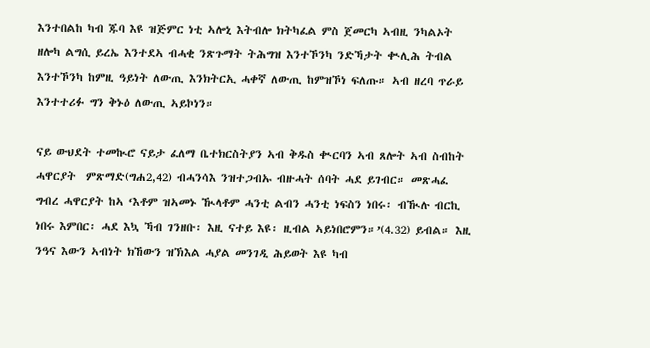እንተበልከ ካብ ጁባ እዩ ዝጅምር ነቲ ኣሎኒ እትብሎ ክትካፈል ምስ ጀመርካ ኣብዚ ንካልኦት ዘሎካ ልግሲ ይረኤ እንተደኣ ብሓቂ ንጽጉማት ትሕግዝ እንተኾንካ ንድኻታት ቊሊሕ ትብል እንተኾንካ ከምዚ ዓይነት ለውጢ እንክትርኢ ሓቀኛ ለውጢ ከምዝኾነ ፍለጡ። ኣብ ዘረባ ጥራይ እንተተሪፉ ግን ቅኑዕ ለውጢ ኣይኮነን።

ናይ ውህደት ተመኲሮ ናይታ ፈለማ ቤተክርስትያን ኣብ ቅዱስ ቊርባን ኣብ ጸሎት ኣብ ስብከት ሓዋርያት  ምጽማድ(ግሐ2,42) ብሓንሳእ ንዝተጋብኡ ብዙሓት ሰባት ሓደ ይገብር። መጽሓፈ ግብረ ሓዋርያት ከኣ ‘እቶም ዝኣመኑ ዂላቶም ሓንቲ ልብን ሓንቲ ነፍስን ነበሩ፡ ብዂሉ ብርኪ ነበሩ እምበር፡ ሓደ እኳ ኻብ ገንዘቡ፡ እዚ ናተይ እዩ፡ ዚብል ኣይነበሮምን።’(4.32) ይብል። እዚ ንዓና እውን ኣብነት ክኸውን ዝኽእል ሓያል መንገዲ ሕይወት እዩ ካብ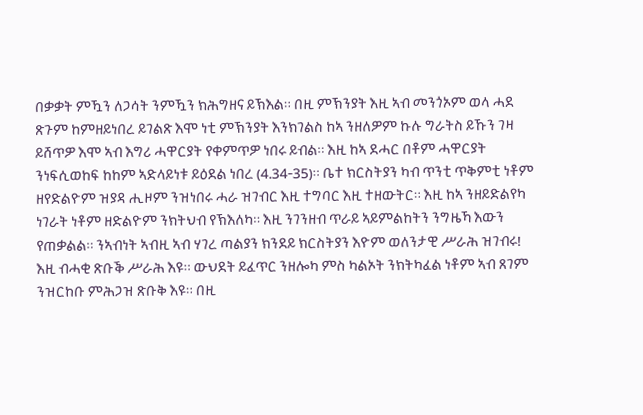በቃቃት ምዃን ለጋሳት ንምዃን ክሕግዘና ይኽእል። በዚ ምኽንያት እዚ ኣብ መንጎኦም ወላ ሓደ ጽጉም ከምዘይነበረ ይገልጽ እሞ ነቲ ምኽንያት እንክገልስ ከኣ ንዘለዎም ኩሉ ግራትስ ይኹን ገዛ ይሸጥዎ እሞ ኣብ እግሪ ሓዋርያት የቀምጥዎ ነበሩ ይብል። እዚ ከኣ ደሓር በቶም ሓዋርያት ንነፍሲወከፍ ከከም ኣድላይነቱ ይዕደል ነበረ (4.34-35)። ቤተ ክርስትያን ካብ ጥንቲ ጥቅምቲ ነቶም ዘየድልዮም ዝያዳ ሒዞም ንዝነበሩ ሓራ ዝገብር እዚ ተግባር እዚ ተዘውትር። እዚ ከኣ ንዘይድልየካ ነገራት ነቶም ዘድልዮም ንክትህብ የኽእለካ። እዚ ንገንዘብ ጥራይ ኣይምልከትን ንግዜኻ እውን የጠቃልል። ንኣብነት ኣብዚ ኣብ ሃገረ ጣልያን ክንደይ ክርስትያን እዮም ወለንታዊ ሥራሕ ዝገብሩ! እዚ ብሓቂ ጽቡቕ ሥራሕ እዩ። ውህደት ይፈጥር ንዘሎካ ምስ ካልኦት ንክትካፈል ነቶም ኣብ ጸገም ንዝርከቡ ምሕጋዝ ጽቡቅ እዩ። በዚ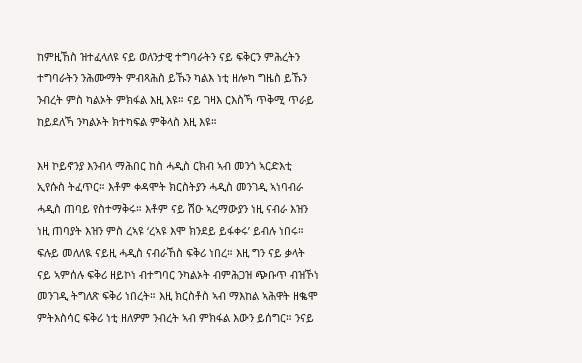ከምዚኸስ ዝተፈላለዩ ናይ ወለንታዊ ተግባራትን ናይ ፍቅርን ምሕረትን ተግባራትን ንሕሙማት ምብጻሕስ ይኹን ካልእ ነቲ ዘሎካ ግዜስ ይኹን ንብረት ምስ ካልኦት ምክፋል እዚ እዩ። ናይ ገዛእ ርእስኻ ጥቅሚ ጥራይ ከይደለኻ ንካልኦት ክተካፍል ምቅላስ እዚ እዩ።

እዛ ኮይኖንያ እንብላ ማሕበር ከስ ሓዲስ ርክብ ኣብ መንጎ ኣርድእቲ ኢየሱስ ትፈጥር። እቶም ቀዳሞት ክርስትያን ሓዲስ መንገዲ ኣነባብራ ሓዲስ ጠባይ የስተማቅሩ። እቶም ናይ ሽዑ ኣረማውያን ነዚ ናብራ እዝን ነዚ ጠባያት እዝን ምስ ረኣዩ ‘ረኣዩ እሞ ክንደይ ይፋቀሩ’ ይብሉ ነበሩ። ፍሉይ መለለዪ ናይዚ ሓዲስ ናብራኸስ ፍቅሪ ነበረ። እዚ ግን ናይ ቃላት ናይ ኣምሰሉ ፍቅሪ ዘይኮነ ብተግባር ንካልኦት ብምሕጋዝ ጭቡጥ ብዝኾነ መንገዲ ትግለጽ ፍቅሪ ነበረት። እዚ ክርስቶስ ኣብ ማእከል ኣሕዋት ዘቈሞ ምትእስሳር ፍቅሪ ነቲ ዘለዎም ንብረት ኣብ ምክፋል እውን ይሰግር። ንናይ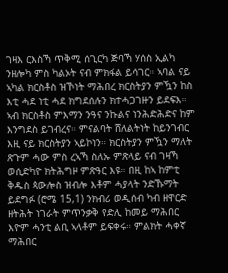ገዛእ ርእስኻ ጥቅሚ ሰጊርካ ጅባኻ ሃሰስ ኢልካ ንዘሎካ ምስ ካልኦት ናብ ምክፋል ይሳገር። ኣባል ናይ ኣካል ክርስቶስ ዝኾነት ማሕበረ ክርስትያን ምዃን ከስ እቲ ሓደ ነቲ ሓደ ክግደሰሉን ክተሓጋገዙን ይደፍእ። ኣብ ክርስቶስ ምእማን ንዓና ንኩልና ነንሕድሕድና ከም እንግደስ ይገብረና። ምናልባት ሸለልትነት ከይንገብር እዚ ናይ ክርስትያን ኣይኮነን። ክርስትያን ምዃን ማለት ጽጉም ሓው ምስ ረኣኻ ስለኡ ምጽላይ ናብ ገዛኻ ወሲድካዮ ክትሕግዞ ምጽዓር እዩ። በዚ ከኣ ከምቲ ቅዱስ ጳውሎስ ዝብሎ እቶም ሓያላት ንድኹማት ይደግፉ (ሮሜ 15,1) ንክብሪ ወዲሰብ ካብ ዘዋርድ ዘትሕት ነገራት ምጥንቃቅ የድሊ ከመይ ማሕበር እዮም ሓንቲ ልቢ ኣላቶም ይፍቀሩ። ምልክት ሓቀኛ ማሕበር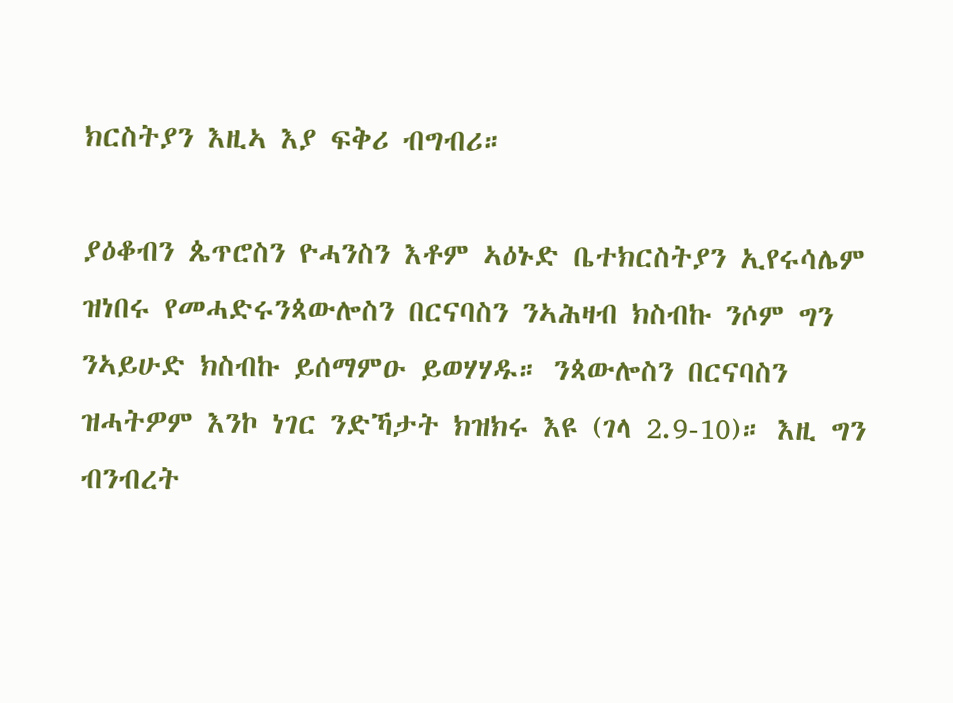ክርስትያን እዚኣ እያ ፍቅሪ ብግብሪ።

ያዕቆብን ጴጥሮስን ዮሓንስን እቶም ኣዕኑድ ቤተክርስትያን ኢየሩሳሌም ዝነበሩ የመሓድሩንጳውሎስን በርናባስን ንኣሕዛብ ክስብኩ ንሶም ግን ንኣይሁድ ክስብኩ ይሰማምዑ ይወሃሃዱ። ንጳውሎስን በርናባስን ዝሓትዎም እንኮ ነገር ንድኻታት ክዝክሩ እዩ (ገላ 2.9-10)። እዚ ግን ብንብረት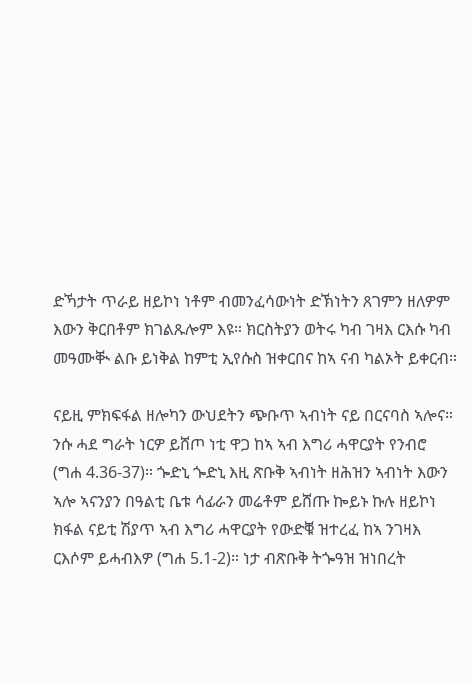ድኻታት ጥራይ ዘይኮነ ነቶም ብመንፈሳውነት ድኽነትን ጸገምን ዘለዎም እውን ቅርበቶም ክገልጹሎም እዩ። ክርስትያን ወትሩ ካብ ገዛእ ርእሱ ካብ መዓሙቚ ልቡ ይነቅል ከምቲ ኢየሱስ ዝቀርበና ከኣ ናብ ካልኦት ይቀርብ።

ናይዚ ምክፍፋል ዘሎካን ውህደትን ጭቡጥ ኣብነት ናይ በርናባስ ኣሎና። ንሱ ሓደ ግራት ነርዎ ይሸጦ ነቲ ዋጋ ከኣ ኣብ እግሪ ሓዋርያት የንብሮ (ግሐ 4.36-37)። ጐድኒ ጐድኒ እዚ ጽቡቅ ኣብነት ዘሕዝን ኣብነት እውን ኣሎ ኣናንያን በዓልቲ ቤቱ ሳፊራን መሬቶም ይሸጡ ኰይኑ ኩሉ ዘይኮነ ክፋል ናይቲ ሽያጥ ኣብ እግሪ ሓዋርያት የውድቑ ዝተረፈ ከኣ ንገዛእ ርእሶም ይሓብእዎ (ግሐ 5.1-2)። ነታ ብጽቡቅ ትጐዓዝ ዝነበረት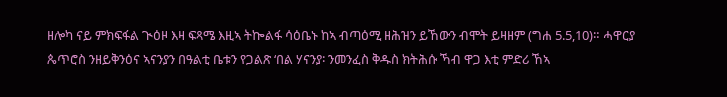ዘሎካ ናይ ምክፍፋል ጒዕዞ እዛ ፍጻሜ እዚኣ ትኰልፋ ሳዕቤኑ ከኣ ብጣዕሚ ዘሕዝን ይኸውን ብሞት ይዛዘም (ግሐ 5.5,10)። ሓዋርያ ጴጥሮስ ንዘይቅንዕና ኣናንያን በዓልቲ ቤቱን የጋልጽ ‘በል ሃናንያ፡ ንመንፈስ ቅዱስ ክትሕሱ ኻብ ዋጋ እቲ ምድሪ ኸኣ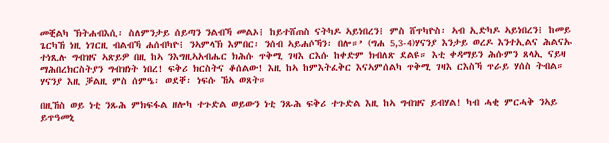መቒልካ ኽትሐብእሲ፡ ስለምንታይ ሰይጣን ንልብኻ መልኦ፧ ከይተሸጠስ ናትካዶ ኣይነበረን፧ ምስ ሸጥካዮስ፡ ኣብ ኢድካዶ ኣይነበረን፧ ከመይ ጌርካኸ ነዚ ነገርዚ ብልብኻ ሐሰብካዮ፧ ንኣምላኽ እምበር፡ ንሰብ ኣይሐሶኻን፡ በሎ።’ (ግሐ 5,3-4)ሃናንያ እንታይ ወረዶ እንተኢልና ሕልናኡ ተነጺሉ ግብዝና ኣጽይዎ በዚ ከኣ ንእግዚኣአብሔር ክሕሱ ጥቅሚ ገዛእ ርእሱ ከቀድም ክብለጽ ደልዩ። እቲ ቀዳማይን ሕሱምን ጸላኢ ናይዛ ማሕበረክርስትያን ግብዝነት ነበረ! ፍቅሪ ክርስትና ቆሰልው! እዚ ከኣ ከምእትፈቅር እናኣምሰልካ ጥቅሚ ገዛእ ርእስኻ ጥራይ ሃሰስ ትብል።  ሃናንያ እዚ ቓልዚ ምስ ሰምዔ፡ ወደቐ፡ ነፍሱ ኸኣ ወጸት።

በዚኸስ ወይ ነቲ ንጹሕ ምክፍፋል ዘሎካ ተጉድል ወይውን ነቲ ንጹሕ ፍቅሪ ተጉድል እዚ ከኣ ግብዝና ይብሃል! ካብ ሓቂ ምርሓቅ ንኣይ ይጥዓመኒ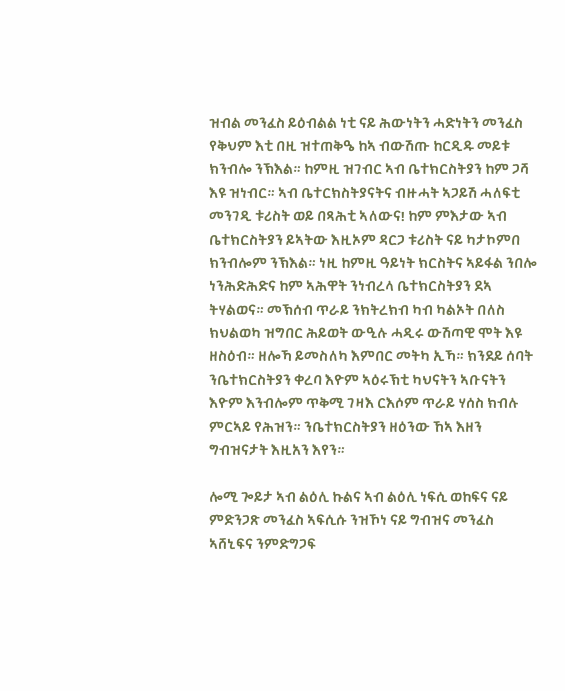ዝብል መንፈስ ይዕብልል ነቲ ናይ ሕውነትን ሓድነትን መንፈስ የቅህም እቲ በዚ ዝተጠቅዔ ከኣ ብውሽጡ ከርዲዱ መይቱ ክንብሎ ንኽእል። ከምዚ ዝገብር ኣብ ቤተክርስትያን ከም ጋሻ እዩ ዝነብር። ኣብ ቤተርክስትያናትና ብዙሓት ኣጋይሽ ሓለፍቲ መንገዲ ቱሪስት ወይ በጻሕቲ ኣለውና! ከም ምእታው ኣብ ቤተክርስትያን ይኣትው እዚኦም ዳርጋ ቱሪስት ናይ ካታኮምበ ክንብሎም ንኽእል። ነዚ ከምዚ ዓይነት ክርስትና ኣይፋል ንበሎ ነንሕድሕድና ከም ኣሕዋት ንነብረላ ቤተክርስትያን ደኣ ትሃልወና። መኽሰብ ጥራይ ንክትረክብ ካብ ካልኦት በለስ ክህልወካ ዝግበር ሕይወት ውዒሉ ሓዲሩ ውሽጣዊ ሞት እዩ ዘስዕብ። ዘሎኻ ይመስለካ እምበር መትካ ኢኻ። ክንደይ ሰባት ንቤተክርስትያን ቀረባ እዮም ኣዕሩኽቲ ካህናትን ኣቡናትን እዮም እንብሎም ጥቅሚ ገዛእ ርእሶም ጥራይ ሃሰስ ክብሉ ምርኣይ የሕዝን። ንቤተክርስትያን ዘዕንው ኸኣ እዘን ግብዝናታት እዚአን እየን።

ሎሚ ጐይታ ኣብ ልዕሊ ኩልና ኣብ ልዕሊ ነፍሲ ወከፍና ናይ ምድንጋጽ መንፈስ ኣፍሲሱ ንዝኾነ ናይ ግብዝና መንፈስ ኣሸኒፍና ንምድግጋፍ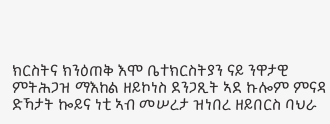ክርስትና ክንዕጠቅ እሞ ቤተክርስትያን ናይ ንዋታዊ ምትሕጋዝ ማእከል ዘይኮነስ ደንጋጺት ኣደ ኩሎም ምናዳ ድኻታት ኰይና ነቲ ኣብ መሠረታ ዝነበረ ዘይበርስ ባህራ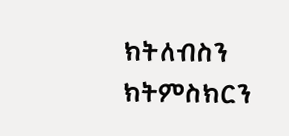ክትለብስን ክትምስክርን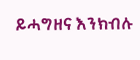ይሓግዘና እንክብሉ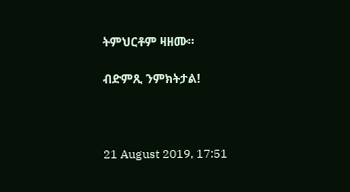ትምህርቶም ዛዘሙ።

ብድምጺ ንምክትታል!



21 August 2019, 17:51